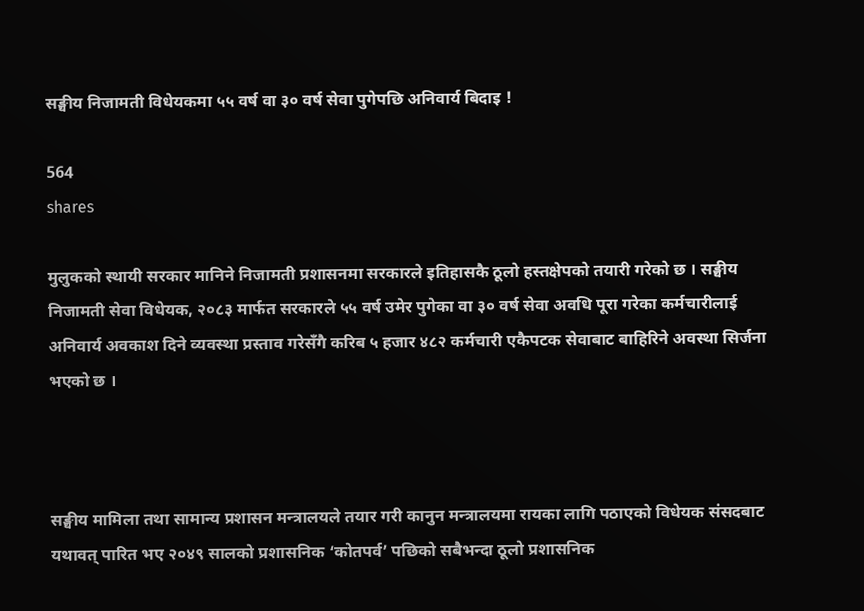सङ्घीय निजामती विधेयकमा ५५ वर्ष वा ३० वर्ष सेवा पुगेपछि अनिवार्य बिदाइ !

564
shares

मुलुकको स्थायी सरकार मानिने निजामती प्रशासनमा सरकारले इतिहासकै ठूलो हस्तक्षेपको तयारी गरेको छ । सङ्घीय निजामती सेवा विधेयक, २०८३ मार्फत सरकारले ५५ वर्ष उमेर पुगेका वा ३० वर्ष सेवा अवधि पूरा गरेका कर्मचारीलाई अनिवार्य अवकाश दिने व्यवस्था प्रस्ताव गरेसँगै करिब ५ हजार ४८२ कर्मचारी एकैपटक सेवाबाट बाहिरिने अवस्था सिर्जना भएको छ ।



सङ्घीय मामिला तथा सामान्य प्रशासन मन्त्रालयले तयार गरी कानुन मन्त्रालयमा रायका लागि पठाएको विधेयक संसदबाट यथावत् पारित भए २०४९ सालको प्रशासनिक ‘कोतपर्व’ पछिको सबैभन्दा ठूलो प्रशासनिक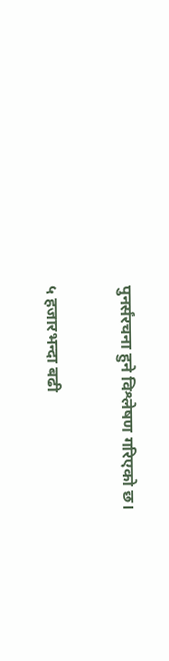पुनर्संरचना हुने विश्लेषण गरिएको छ।

५ हजारभन्दा बढी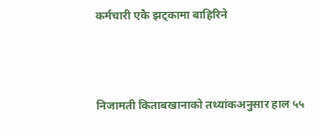कर्मचारी एकै झट्कामा बाहिरिने



निजामती किताबखानाको तथ्यांकअनुसार हाल ५५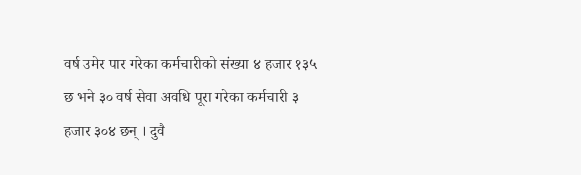वर्ष उमेर पार गरेका कर्मचारीको संख्या ४ हजार १३५ छ भने ३० वर्ष सेवा अवधि पूरा गरेका कर्मचारी ३ हजार ३०४ छन् । दुवै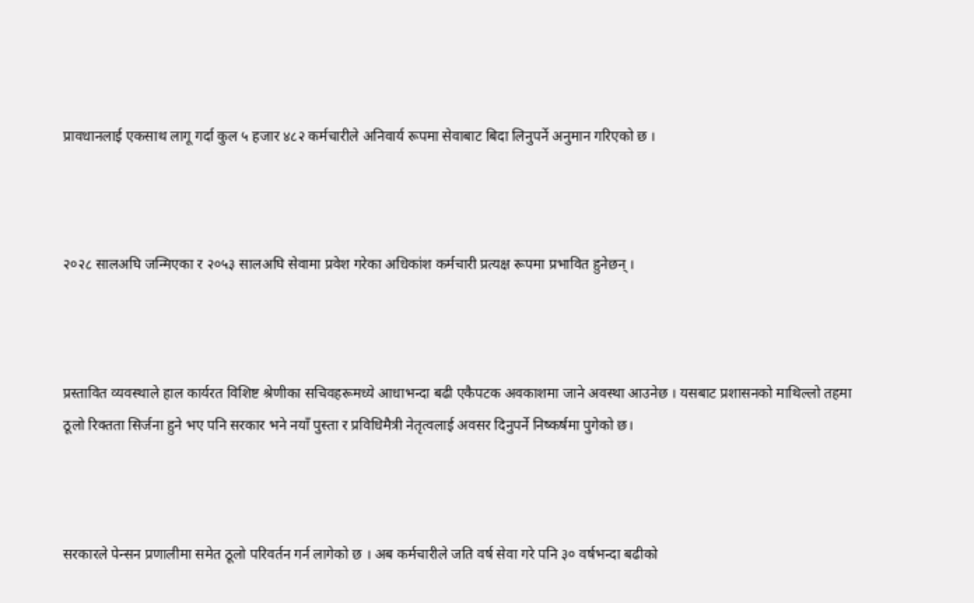प्रावधानलाई एकसाथ लागू गर्दा कुल ५ हजार ४८२ कर्मचारीले अनिवार्य रूपमा सेवाबाट बिदा लिनुपर्ने अनुमान गरिएको छ ।



२०२८ सालअघि जन्मिएका र २०५३ सालअघि सेवामा प्रवेश गरेका अधिकांश कर्मचारी प्रत्यक्ष रूपमा प्रभावित हुनेछन् ।



प्रस्तावित व्यवस्थाले हाल कार्यरत विशिष्ट श्रेणीका सचिवहरूमध्ये आधाभन्दा बढी एकैपटक अवकाशमा जाने अवस्था आउनेछ । यसबाट प्रशासनको माथिल्लो तहमा ठूलो रिक्तता सिर्जना हुने भए पनि सरकार भने नयाँ पुस्ता र प्रविधिमैत्री नेतृत्वलाई अवसर दिनुपर्ने निष्कर्षमा पुगेको छ।



सरकारले पेन्सन प्रणालीमा समेत ठूलो परिवर्तन गर्न लागेको छ । अब कर्मचारीले जति वर्ष सेवा गरे पनि ३० वर्षभन्दा बढीको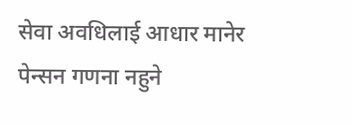सेवा अवधिलाई आधार मानेर पेन्सन गणना नहुने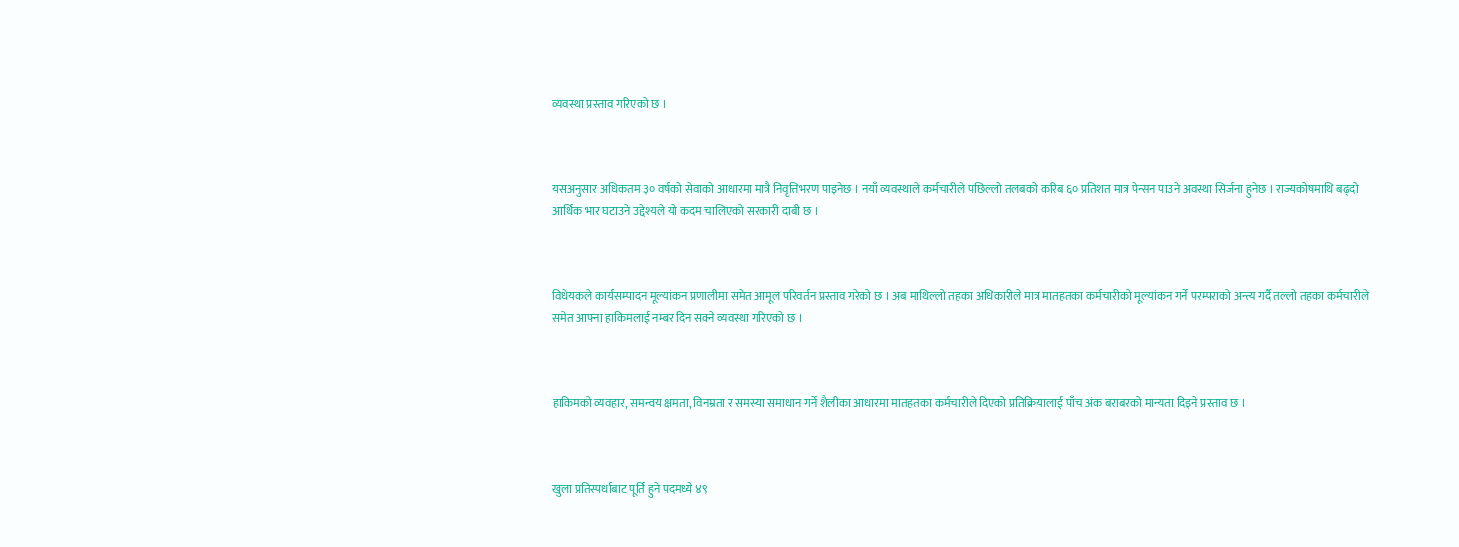व्यवस्था प्रस्ताव गरिएको छ ।



यसअनुसार अधिकतम ३० वर्षको सेवाको आधारमा मात्रै निवृत्तिभरण पाइनेछ । नयाँ व्यवस्थाले कर्मचारीले पछिल्लो तलबको करिब ६० प्रतिशत मात्र पेन्सन पाउने अवस्था सिर्जना हुनेछ । राज्यकोषमाथि बढ्दो आर्थिक भार घटाउने उद्देश्यले यो कदम चालिएको सरकारी दाबी छ ।



विधेयकले कार्यसम्पादन मूल्यांकन प्रणालीमा समेत आमूल परिवर्तन प्रस्ताव गरेको छ । अब माथिल्लो तहका अधिकारीले मात्र मातहतका कर्मचारीको मूल्यांकन गर्ने परम्पराको अन्त्य गर्दै तल्लो तहका कर्मचारीले समेत आफ्ना हाकिमलाई नम्बर दिन सक्ने व्यवस्था गरिएको छ ।



हाकिमको व्यवहार, समन्वय क्षमता, विनम्रता र समस्या समाधान गर्ने शैलीका आधारमा मातहतका कर्मचारीले दिएको प्रतिक्रियालाई पाँच अंक बराबरको मान्यता दिइने प्रस्ताव छ ।



खुला प्रतिस्पर्धाबाट पूर्ति हुने पदमध्ये ४९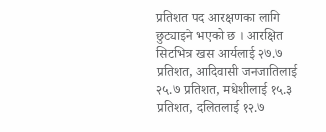प्रतिशत पद आरक्षणका लागि छुट्याइने भएको छ । आरक्षित सिटभित्र खस आर्यलाई २७.७ प्रतिशत, आदिवासी जनजातिलाई २५.७ प्रतिशत, मधेशीलाई १५.३ प्रतिशत, दलितलाई १२.७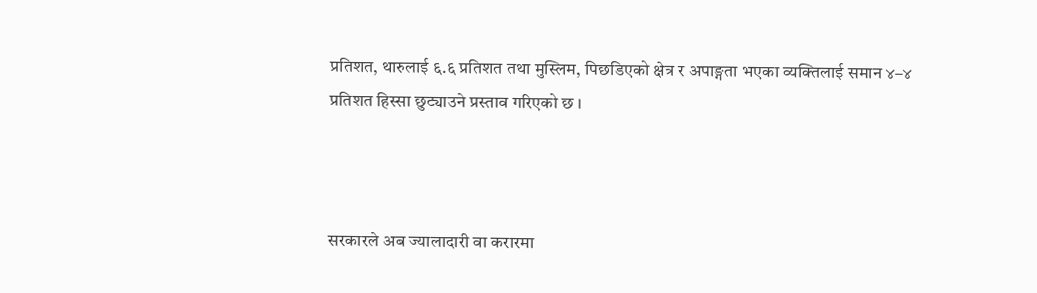प्रतिशत, थारुलाई ६.६ प्रतिशत तथा मुस्लिम, पिछडिएको क्षेत्र र अपाङ्गता भएका व्यक्तिलाई समान ४–४ प्रतिशत हिस्सा छुट्याउने प्रस्ताव गरिएको छ ।



सरकारले अब ज्यालादारी वा करारमा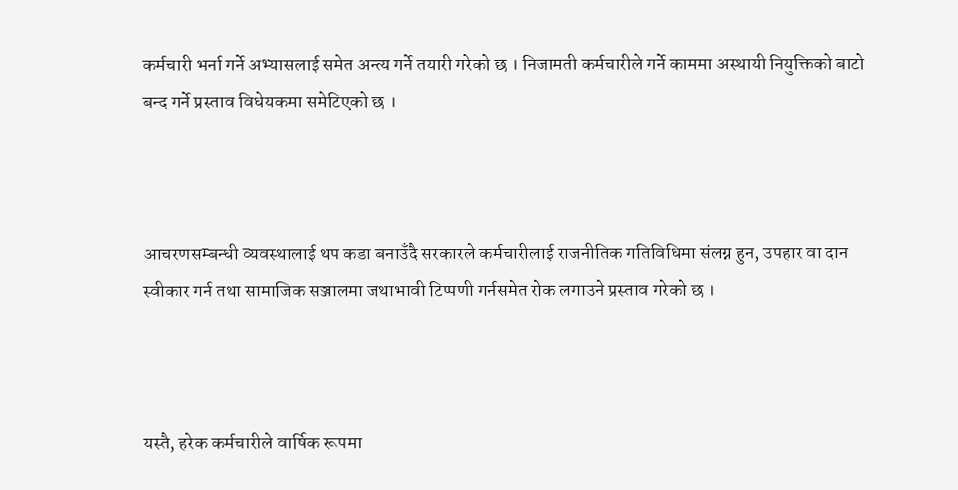कर्मचारी भर्ना गर्ने अभ्यासलाई समेत अन्त्य गर्ने तयारी गरेको छ । निजामती कर्मचारीले गर्ने काममा अस्थायी नियुक्तिको बाटो बन्द गर्ने प्रस्ताव विधेयकमा समेटिएको छ ।



आचरणसम्बन्धी व्यवस्थालाई थप कडा बनाउँदै सरकारले कर्मचारीलाई राजनीतिक गतिविधिमा संलग्न हुन, उपहार वा दान स्वीकार गर्न तथा सामाजिक सञ्जालमा जथाभावी टिप्पणी गर्नसमेत रोक लगाउने प्रस्ताव गरेको छ ।



यस्तै, हरेक कर्मचारीले वार्षिक रूपमा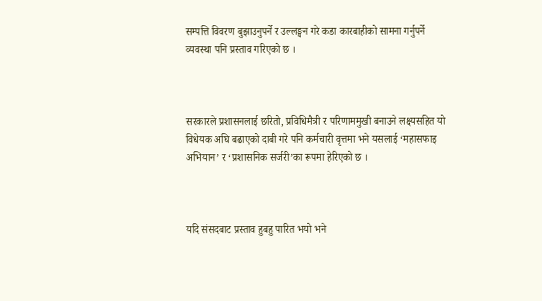सम्पत्ति विवरण बुझाउनुपर्ने र उल्लङ्घन गरे कडा कारबाहीको सामना गर्नुपर्ने व्यवस्था पनि प्रस्ताव गरिएको छ ।



सरकारले प्रशासनलाई छरितो, प्रविधिमैत्री र परिणाममुखी बनाउने लक्ष्यसहित यो विधेयक अघि बढाएको दाबी गरे पनि कर्मचारी वृत्तमा भने यसलाई ‘महासफाइ अभियान’ र ‘प्रशासनिक सर्जरी’का रूपमा हेरिएको छ ।



यदि संसदबाट प्रस्ताव हुबहु पारित भयो भने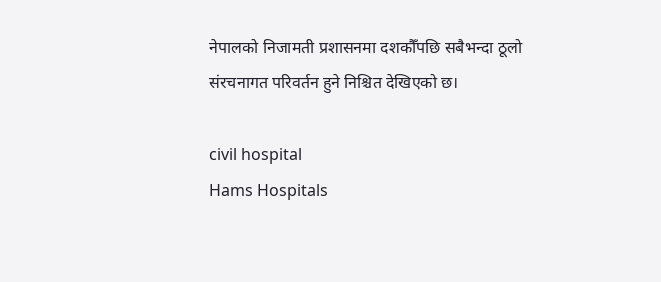नेपालको निजामती प्रशासनमा दशकौँपछि सबैभन्दा ठूलो संरचनागत परिवर्तन हुने निश्चित देखिएको छ।

civil hospital
Hams Hospitals